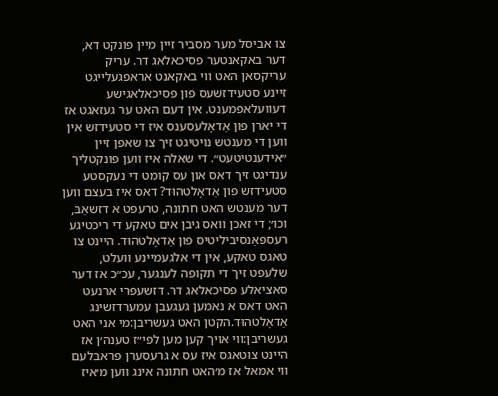צו אביסל מער מסביר זיין מיין פונקט דא, דער באקאנטער פסיכאלאג דר. עריק עריקסאן האט ווי באקאנט אראפגעלייגט זיינע סטעידזשעס פון פסיכאלאגישע דעוועלאפמענט. אין דעם האט ער געזאגט אז די יארן פון אַדאָלעסענס איז די סטעידזש אין ווען די מענטש נויטיגט זיך צו שאפן זיין ״אידענטיטעט״. די שאלה איז ווען פונקטליך ענדיגט זיך דאס און עס קומט די נעקסטע סטעידזש פון אַדאָלטהוּד? דאס איז בעצם ווען דער מענטש האט חתונה, טרעפט א דזשאַבּ, וכו׳; די זאכן וואס גיבן אים טאקע די ריכטיגע רעספּאַנסיביליטיס פון אַדאָלטהוּד. היינט צו טאגס טאקע, אין די אלגעמיינע וועלט, שלעפט זיך די תקופה לענגער, עכ״כ אז דער סאציאלע פסיכאלאג דר. דזשעפרי ארנעט האט דאס א נאמען געגעבן עמערדזשינג אַדאָלטהוּד.הקטן האט געשריבן:מי אני האט געשריבן:ווי אויך קען מען לפי״ז טענה׳ן אז היינט צוטאגס איז עס א גרעסערן פראבלעם ווי אמאל אז מ׳האט חתונה אינג ווען מ׳איז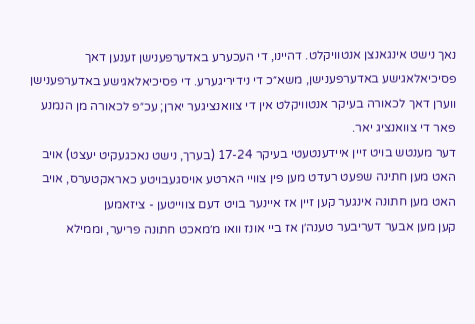נאך נישט אינגאנצן אנטוויקלט. דהיינו, די העכערע באדערפענישן זענען דאך פסיכיאלאגישע באדערפענישן, משא״כ די נידיריגערע. די פסיכיאלאגישע באדערפענישן ווערן דאך לכאורה בעיקר אנטוויקלט אין די צוואנציגער יארן; עכ״פ לכאורה מן הנמנע פאר די צוואנציג יאר.
דער מענטש בויט זיין איידענטעטי בעיקר 17-24 (בערך, נישט נאכגעקיט יעצט) אויב האט מען חתינה שפעט רעדט מען פין צוויי הארטע אויסגעבויטע כאראקטערס, אויב האט מען חתונה אינגער קען זיין אז איינער בויט דעם צווייטען - ציזאמען
קען מען אבער דעריבער טענה׳ן אז ביי אונז וואו מ׳מאכט חתונה פריער, וממילא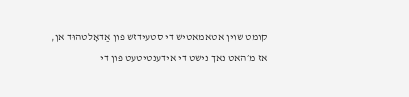קומט שוין אטאמאטיש די סטעידזש פון אַדאָלטהוּד אן, אז מ׳האט נאך נישט די אידענטיטעט פון די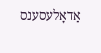אַדאָלעסענס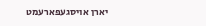יארן אויסגעפארעמט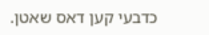כדבעי קען דאס שאטן.